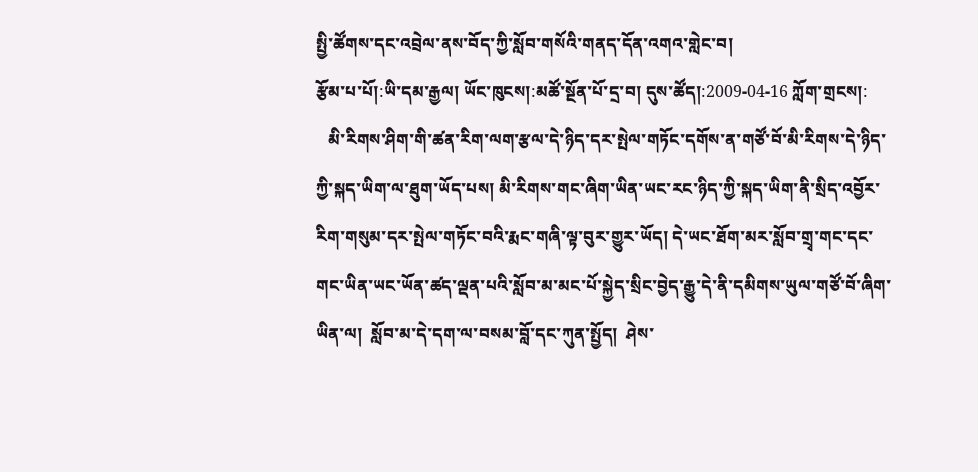སྤྱི་ཚོགས་དང་འབྲེལ་ནས་བོད་ཀྱི་སློབ་གསོའི་གནད་དོན་འགའ་གླེང་བ།
རྩོམ་པ་པོ།:ཡི་དམ་རྒྱལ། ཡོང་ཁུངས།:མཚོ་སྔོན་པོ་དྲ་བ། དུས་ཚོད།:2009-04-16 ཀློག་གྲངས།:
   མི་རིགས་ཤིག་གི་ཚན་རིག་ལག་རྩལ་དེ་ཉིད་དར་སྤེལ་གཏོང་དགོས་ན་གཙོ་བོ་མི་རིགས་དེ་ཉིད་ཀྱི་སྐད་ཡིག་ལ་ཐུག་ཡོད་པས། མི་རིགས་གང་ཞིག་ཡིན་ཡང་རང་ཉིད་ཀྱི་སྐད་ཡིག་ནི་སྲིད་འབྱོར་རིག་གསུམ་དར་སྤེལ་གཏོང་བའི་རྨང་གཞི་ལྟ་བུར་གྱུར་ཡོད། དེ་ཡང་ཐོག་མར་སློབ་གྲྭ་གང་དང་གང་ཡིན་ཡང་ཡོན་ཚད་ལྡན་པའི་སློབ་མ་མང་པོ་སྐྱེད་སྲིང་བྱེད་རྒྱུ་དེ་ནི་དམིགས་ཡུལ་གཙོ་བོ་ཞིག་ཡིན་ལ།  སློབ་མ་དེ་དག་ལ་བསམ་བློ་དང་ཀུན་སྤྱོད།  ཤེས་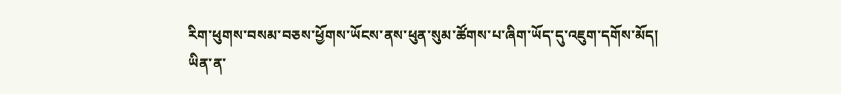རིག་ཕུགས་བསམ་བཅས་ཕྱོགས་ཡོངས་ནས་ཕུན་སུམ་ཚོགས་པ་ཞིག་ཡོད་དུ་འཇུག་དགོས་མོད། ཡིན་ན་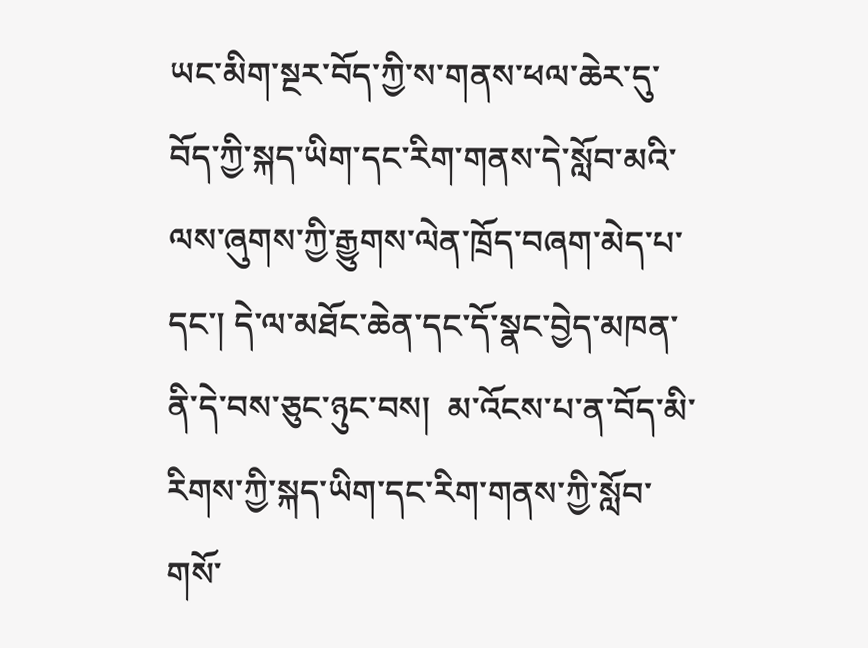ཡང་མིག་སྔར་བོད་ཀྱི་ས་གནས་ཕལ་ཆེར་དུ་བོད་ཀྱི་སྐད་ཡིག་དང་རིག་གནས་དེ་སློབ་མའི་ལས་ཞུགས་ཀྱི་རྒྱུགས་ལེན་ཁྲོད་བཞག་མེད་པ་དང་། དེ་ལ་མཐོང་ཆེན་དང་དོ་སྣང་བྱེད་མཁན་ནི་དེ་བས་ཅུང་ཉུང་བས།  མ་འོངས་པ་ན་བོད་མི་རིགས་ཀྱི་སྐད་ཡིག་དང་རིག་གནས་ཀྱི་སློབ་གསོ་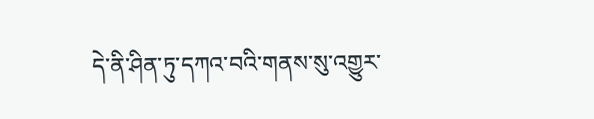དེ་ནི་ཤིན་ཏུ་དཀའ་བའི་གནས་སུ་འགྱུར་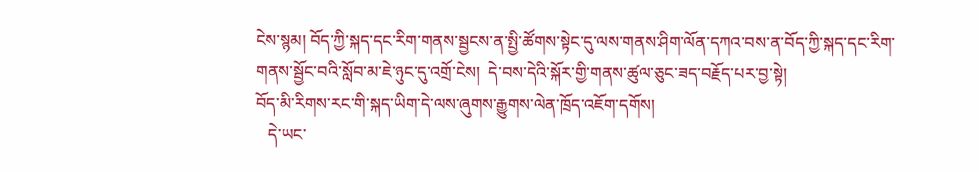ངེས་སྙམ། བོད་ཀྱི་སྐད་དང་རིག་གནས་སྦྱངས་ན་སྤྱི་ཚོགས་སྟེང་དུ་ལས་གནས་ཤིག་ལོན་དཀའ་བས་ན་བོད་ཀྱི་སྐད་དང་རིག་གནས་སྦྱོང་བའི་སློབ་མ་ཇེ་ཉུང་དུ་འགྲོ་ངེས།  དེ་བས་དེའི་སྐོར་གྱི་གནས་ཚུལ་ཅུང་ཟད་བརྗོད་པར་བྱ་སྟེ།
བོད་མི་རིགས་རང་གི་སྐད་ཡིག་དེ་ལས་ཞུགས་རྒྱུགས་ལེན་ཁྲོད་འཇོག་དགོས།
   དེ་ཡང་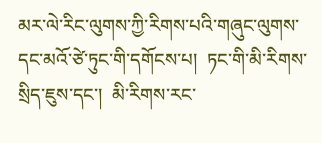མར་ལེ་རིང་ལུགས་ཀྱི་རིགས་པའི་གཞུང་ལུགས་དང་མའོ་ཙེ་ཏུང་གི་དགོངས་པ།  ཏང་གི་མི་རིགས་སྲིད་ཇུས་དང་།  མི་རིགས་རང་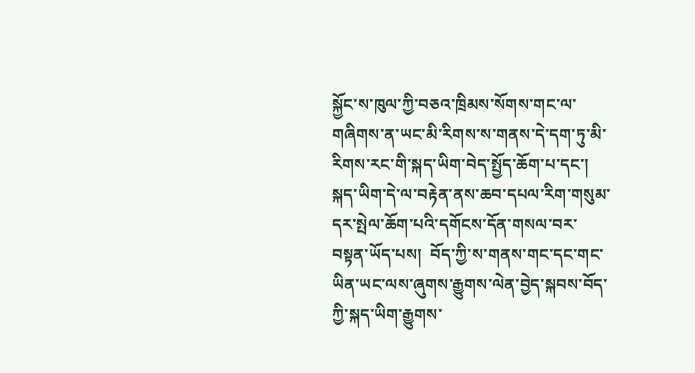སྐྱོང་ས་ཁུལ་ཀྱི་བཅའ་ཁྲིམས་སོགས་གང་ལ་གཞིགས་ན་ཡང་མི་རིགས་ས་གནས་དེ་དག་ཏུ་མི་རིགས་རང་གི་སྐད་ཡིག་བེད་སྤྱོད་ཆོག་པ་དང་། སྐད་ཡིག་དེ་ལ་བརྟེན་ནས་ཆབ་དཔལ་རིག་གསུམ་དར་སྤེལ་ཆོག་པའི་དགོངས་དོན་གསལ་བར་བསྟན་ཡོད་པས།  བོད་ཀྱི་ས་གནས་གང་དང་གང་ཡིན་ཡང་ལས་ཞུགས་རྒྱུགས་ལེན་བྱེད་སྐབས་བོད་ཀྱི་སྐད་ཡིག་རྒྱུགས་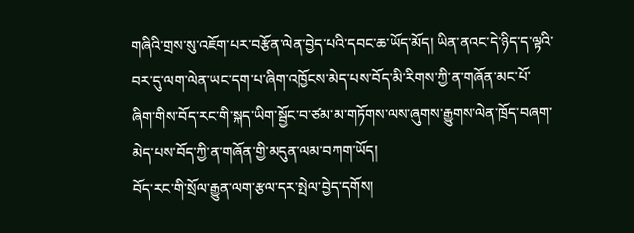གཞིའི་གྲས་སུ་འཇོག་པར་བརྩོན་ལེན་བྱེད་པའི་དབང་ཆ་ཡོད་མོད། ཡིན་ནའང་དེ་ཉིད་ད་ལྟའི་བར་དུ་ལག་ལེན་ཡང་དག་པ་ཞིག་འཁྱོངས་མེད་པས་བོད་མི་རིགས་ཀྱི་ན་གཞོན་མང་པོ་ཞིག་གིས་བོད་རང་གི་སྐད་ཡིག་སྦྱོང་བ་ཙམ་མ་གཏོགས་ལས་ཞུགས་རྒྱུགས་ལེན་ཁྲོད་བཞག་མེད་པས་བོད་ཀྱི་ན་གཞོན་གྱི་མདུན་ལམ་བཀག་ཡོད།
བོད་རང་གི་སྲོལ་རྒྱུན་ལག་རྩལ་དར་སྤེལ་བྱེད་དགོས།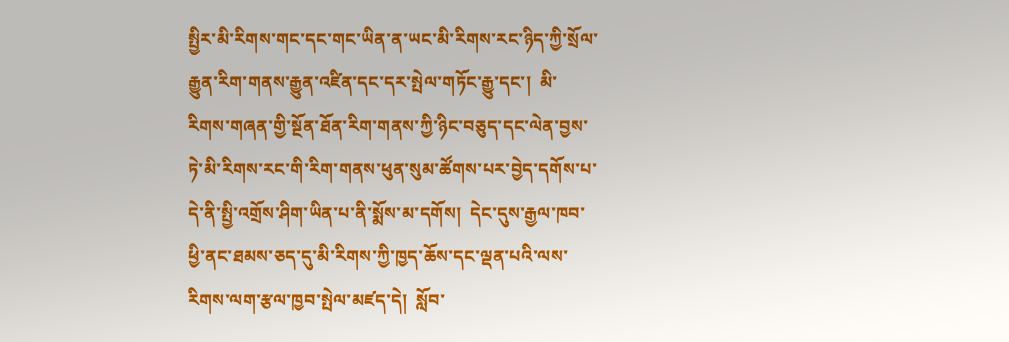སྤྱིར་མི་རིགས་གང་དང་གང་ཡིན་ན་ཡང་མི་རིགས་རང་ཉིད་ཀྱི་སྲོལ་རྒྱུན་རིག་གནས་རྒྱུན་འཛིན་དང་དར་སྤེལ་གཏོང་རྒྱུ་དང་།  མི་རིགས་གཞན་གྱི་སྔོན་ཐོན་རིག་གནས་ཀྱི་ཉིང་བཅུད་དང་ལེན་བྱས་ཏེ་མི་རིགས་རང་གི་རིག་གནས་ཕུན་སུམ་ཚོགས་པར་བྱེད་དགོས་པ་དེ་ནི་སྤྱི་འགྲོས་ཤིག་ཡིན་པ་ནི་སྨོས་མ་དགོས།  དེང་དུས་རྒྱལ་ཁབ་ཕྱི་ནང་ཐམས་ཅད་དུ་མི་རིགས་ཀྱི་ཁྱད་ཆོས་དང་ལྡན་པའི་ལས་རིགས་ལག་རྩལ་ཁྱབ་སྤེལ་མཛད་དེ།  སློབ་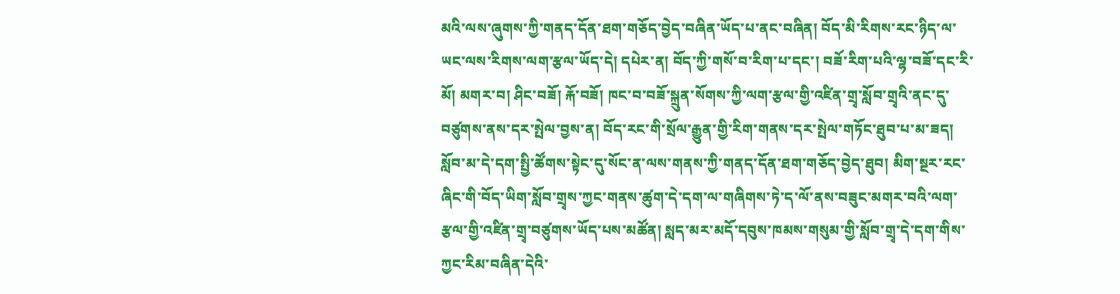མའི་ལས་ཞུགས་ཀྱི་གནད་དོན་ཐག་གཅོད་བྱེད་བཞིན་ཡོད་པ་ནང་བཞིན། བོད་མི་རིགས་རང་ཉིད་ལ་ཡང་ལས་རིགས་ལག་རྩལ་ཡོད་དེ། དཔེར་ན། བོད་ཀྱི་གསོ་བ་རིག་པ་དང་། བཟོ་རིག་པའི་ལྷ་བཟོ་དང་རི་མོ། མགར་བ། ཤིང་བཟོ། རྐོ་བཟོ། ཁང་བ་བཟོ་སྐྲུན་སོགས་ཀྱི་ལག་རྩལ་གྱི་འཛིན་གྲྭ་སློབ་གྲྭའི་ནང་དུ་བཙུགས་ནས་དར་སྤེལ་བྱས་ན། བོད་རང་གི་སྲོལ་རྒྱུན་གྱི་རིག་གནས་དར་སྤེལ་གཏོང་ཐུབ་པ་མ་ཟད། སློབ་མ་དེ་དག་སྤྱི་ཚོགས་སྟེང་དུ་སོང་ན་ལས་གནས་ཀྱི་གནད་དོན་ཐག་གཅོད་བྱེད་ཐུབ། མིག་སྔར་རང་ཞིང་གི་བོད་ཡིག་སློབ་གྲྭས་ཀྱང་གནས་ཚུག་དེ་དག་ལ་གཞིགས་ཏེ་ད་ལོ་ནས་བཟུང་མགར་བའི་ལག་རྩལ་གྱི་འཛིན་གྲྭ་བཙུགས་ཡོད་པས་མཚོན། སླད་མར་མདོ་དབུས་ཁམས་གསུམ་གྱི་སློབ་གྲྭ་དེ་དག་གིས་ཀྱང་རིམ་བཞིན་དེའི་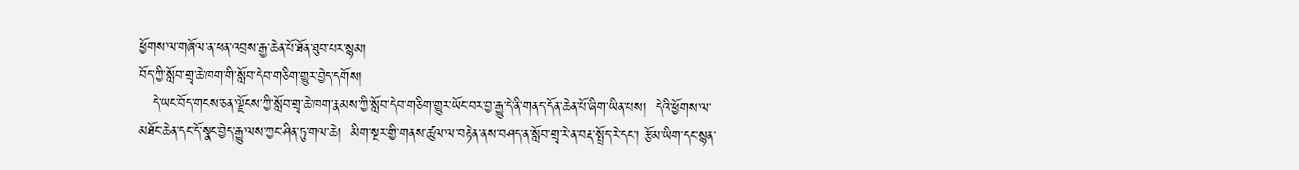ཕྱོགས་ལ་གཞོལ་ན་ཕན་འབྲས་རྒྱ་ཆེན་པོ་ཐོན་ཐུབ་པར་སྙམ།
བོད་ཀྱི་སློབ་གྲྭ་ཆེ་ཁག་གི་སློབ་དེབ་གཅིག་གྱུར་བྱེད་དགོས།
   དེ་ཡང་བོད་གངས་ཅན་ལྗོངས་ཀྱི་སློབ་གྲྭ་ཆེ་ཁག་རྣམས་ཀྱི་སློབ་དེབ་གཅིག་གྱུར་ཡོང་བར་བྱ་རྒྱུ་དེ་ནི་གནད་དོན་ཆེན་པོ་ཞིག་ཡིན་པས།  དེའི་ཕྱོགས་ལ་མཐོང་ཆེན་དང་དོ་སྣང་བྱེད་རྒྱུ་ལས་ཀྱང་ཤིན་ཏུ་གལ་ཆེ།  མིག་སྔར་གྱི་གནས་ཚུལ་ལ་བརྟེན་ནས་བཤད་ན་སློབ་གྲྭ་རེ་ན་བརྡ་སྤྲོད་རེ་དང་། རྩོམ་ཡིག་དང་སྙན་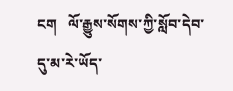ངག   ལོ་རྒྱུས་སོགས་ཀྱི་སློབ་དེབ་དུ་མ་རེ་ཡོད་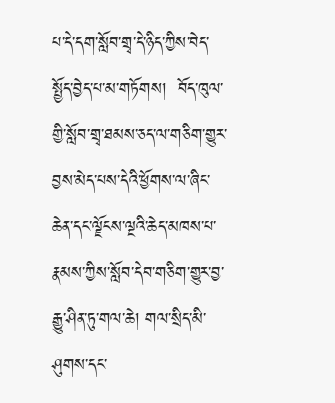པ་དེ་དག་སློབ་གྲྭ་དེ་ཉིད་ཀྱིས་བེད་སྤྱོད་བྱེད་པ་མ་གཏོགས།  བོད་ཁུལ་གྱི་སློབ་གྲྭ་ཐམས་ཅད་ལ་གཅིག་གྱུར་བྱས་མེད་པས་དེའི་ཕྱོགས་ལ་ཞིང་ཆེན་དང་ལྗོངས་ལྔའི་ཆེད་མཁས་པ་རྣམས་ཀྱིས་སློབ་དེབ་གཅིག་གྱུར་བྱ་རྒྱུ་ཤིན་ཏུ་གལ་ཆེ། གལ་སྲིད་མི་ཤུགས་དང་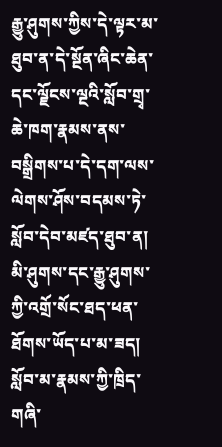རྒྱུ་ཤུགས་ཀྱིས་དེ་ལྟར་མ་ཐུབ་ན་དེ་སྔོན་ཞིང་ཆེན་དང་ལྗོངས་ལྔའི་སློབ་གྲྭ་ཆེ་ཁག་རྣམས་ནས་བསྒྲིགས་པ་དེ་དག་ལས་ལེགས་ཤོས་བདམས་ཏེ་སློབ་དེབ་མཛད་ཐུབ་ན། མི་ཤུགས་དང་རྒྱུ་ཤུགས་ཀྱི་འགྲོ་སོང་ཐད་ཕན་ཐོགས་ཡོད་པ་མ་ཟད།  སློབ་མ་རྣམས་ཀྱི་ཁྲིད་གཞི་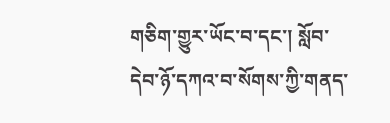གཅིག་གྱུར་ཡོང་བ་དང་། སློབ་དེབ་ཉོ་དཀའ་བ་སོགས་ཀྱི་གནད་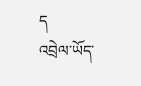ད
འབྲེལ་ཡོད་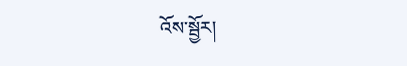འོས་སྦྱོར།